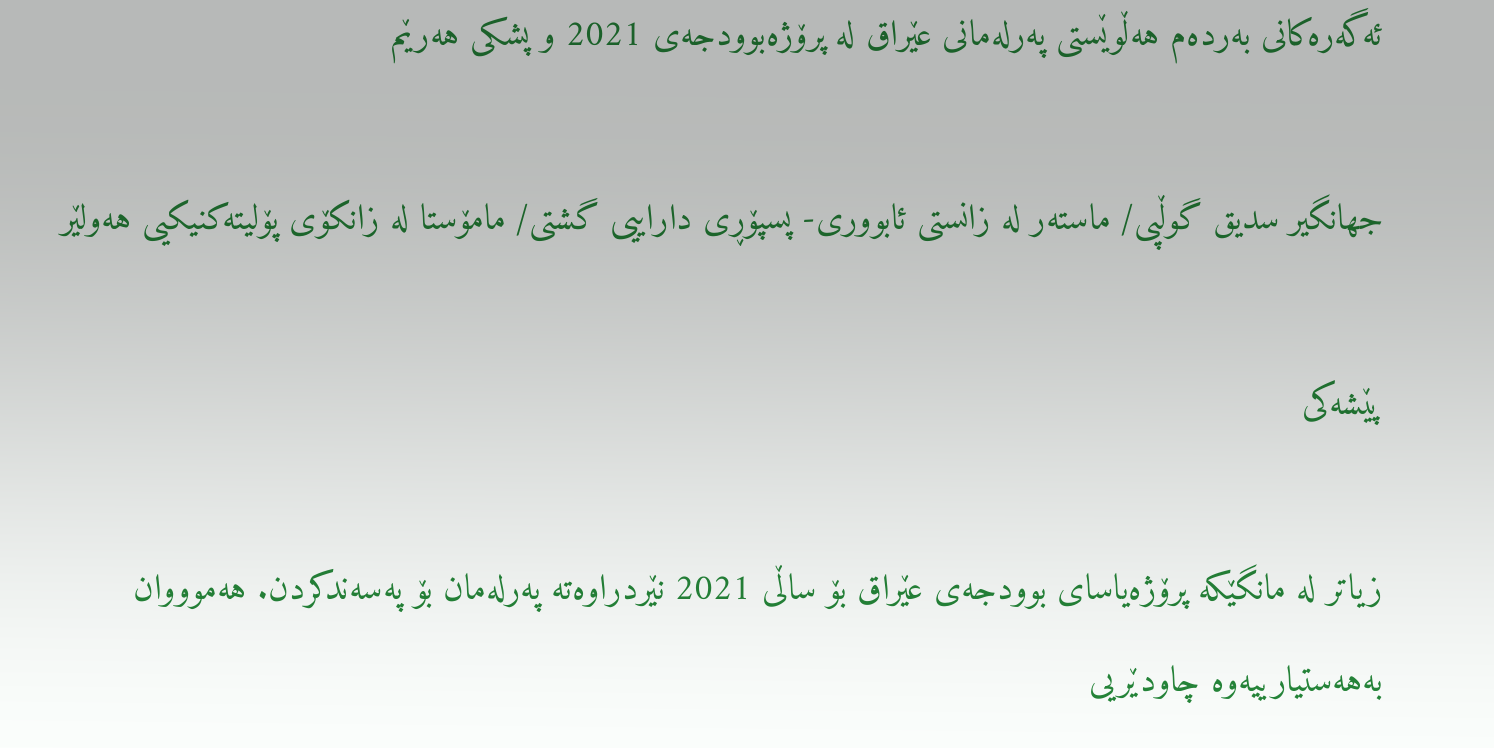ئه‌گه‌ره‌كانی به‌رده‌م هه‌ڵوێستی په‌رله‌مانی عێراق له ‌پرۆژه‌بوودجه‌ی 2021 و پشكی هه‌رێم

جهانگیر سدیق گوڵپی/ ماسته‌ر له ‌زانستی ئابووری- پسپۆڕی داراییی گشتی/ مامۆستا له‌ زانكۆی پۆلیته‌كنیكیی هه‌ولێر

پێشه‌كی

زیاتر له‌ مانگێكه‌ پرۆژه‌یاسای بوودجه‌ی عێراق بۆ ساڵی 2021 نێردراوه‌ته‌ په‌رله‌مان بۆ په‌سه‌ندكردن. هه‌موووان به‌هه‌ستیارییه‌وه‌ چاودێریی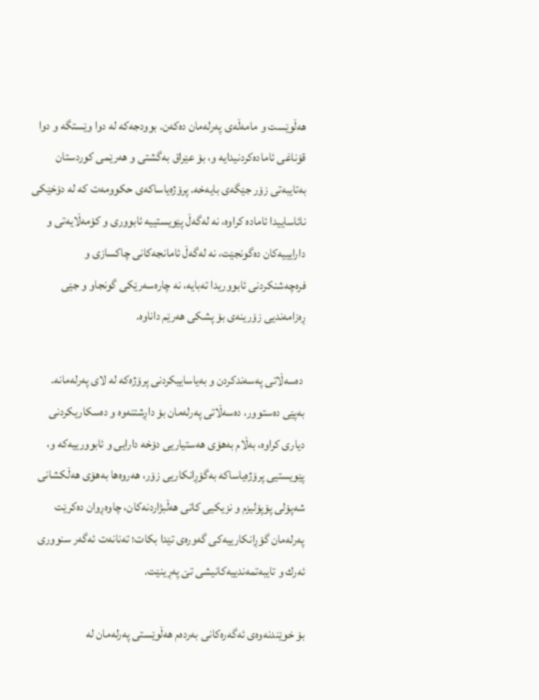هه‌ڵوێست و مامه‌ڵه‌ی په‌رله‌مان ده‌كه‌ن. بوودجه‌كه‌‌ له‌ دوا وێستگه ‌و دوا قۆناغی ئاماده‌كردنیدایه‌ و، بۆ عێراق به‌گشتی و هه‌رێمی كوردستان به‌تایبه‌تی زۆر جێگه‌ی بایه‌خه‌. پرۆژه‌یاساكه‌ی حكوومه‌ت كه‌‌ له ‌دۆخێكی نائاساییدا ئاماده‌ كراوه،‌ نه‌ له‌گه‌ڵ پێویستییه‌ ئابووری و كۆمه‌ڵایه‌تی و دارایییه‌كان ده‌گونجێت، نه‌ له‌گه‌ڵ ئامانجه‌كانی چاكسازی و فره‌چه‌شنكردنی ئابووریدا ته‌بایه‌، نه‌ چاره‌سه‌رێكی گونجاو و جێی ڕه‌زامه‌ندیی زۆرینه‌ی بۆ پشكی هه‌رێم داناوه‌.

 ده‌سه‌ڵاتی په‌سه‌ندكردن و به‌یاساییكردنی پرۆژه‌كه‌ له ‌لای په‌رله‌مانه‌. به‌پێی ده‌ستوور، ده‌سه‌ڵاتی په‌رله‌مان بۆ داڕشتنه‌وه‌ و ده‌سكاریكردنی دیاری كراوه‌، به‌ڵام به‌هۆی هه‌ستیاریی دۆخه‌ دارایی و ئابوورییه‌كه ‌و، پێویستیی پرۆژه‌یاساكه‌ به‌گۆڕانكاریی زۆر، هه‌روه‌ها به‌هۆی هه‌ڵكشانی شه‌پۆلی پۆپۆلیزم و نزیكیی كاتی هه‌ڵبژاردنه‌كان، چاوه‌ڕوان ده‌كرێت په‌رله‌مان گۆڕانكارییه‌كی گه‌وره‌ی تێدا بكات؛ ته‌نانه‌ت ئه‌گه‌ر سنووری ئه‌رك و تایبه‌تمه‌ندییه‌كانیشی تێ په‌ڕینێت.

بۆ خوێندنه‌وه‌ی ئه‌گه‌ره‌كانی به‌رده‌م هه‌ڵوێستی په‌رله‌مان له‌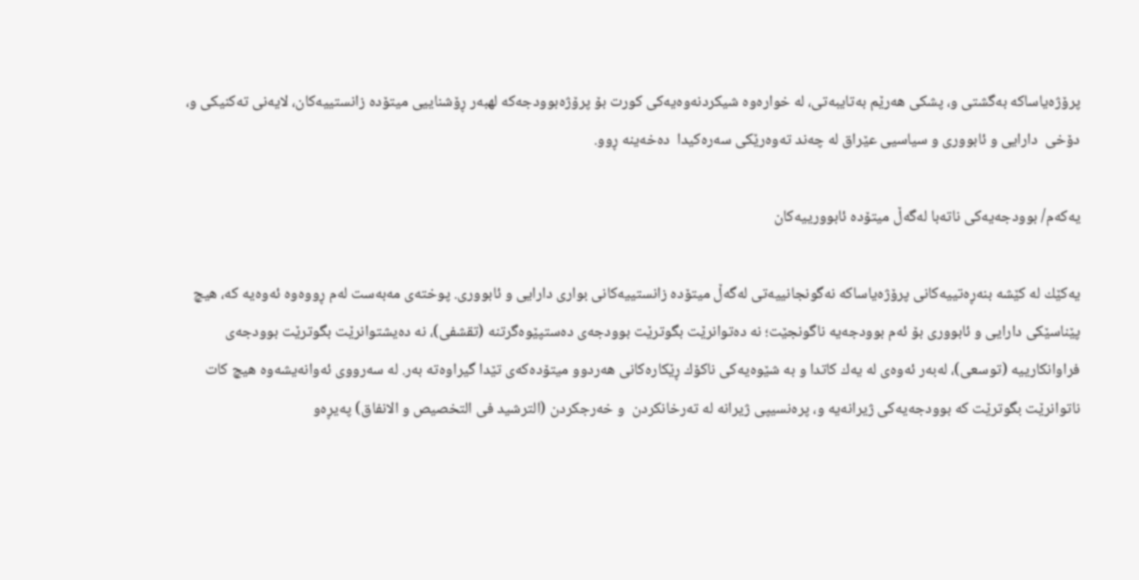پرۆژه‌یاساكه‌ به‌گشتی و،‌ پشكی هه‌رێم به‌تایبه‌تی، له‌ خواره‌وه‌ شیكردنه‌وه‌یه‌كی كورت بۆ پرۆژه‌بوودجه‌كه‌ لهبه‌ر ڕۆشناییی میتۆده‌ زانستییه‌كان، لایه‌نی ته‌كنیكی و،  دۆخی  دارایی و ئابووری و سیاسیی‌ عێراق له‌ چه‌ند ته‌وه‌رێكی سه‌ره‌كیدا  ده‌خه‌ینه‌ ڕوو.

یه‌كه‌م/ بوودجه‌یه‌كی ناته‌با له‌گه‌ڵ میتۆده‌ ئابوورییه‌كان

یه‌كێك له‌ كێشه‌ بنه‌ڕه‌تییه‌كانی پرۆژه‌یاساكه‌ نه‌گونجانییه‌تی له‌گه‌ڵ میتۆده‌ زانستییه‌كانی بواری دارایی و ئابووری. پوخته‌ی مه‌به‌ست له‌م ڕووه‌وه‌ ئه‌وه‌یه‌ كه،‌ هیچ پێناسێكی دارایی و ئابووری بۆ ئه‌م بوودجه‌یه‌ ناگونجێت؛ نه‌ ده‌توانرێت بگوترێت بوودجه‌ی ده‌ستپێوه‌گرتنه‌ (تقشفی)، نه‌ ده‌یشتوانرێت بگوترێت بوودجه‌ی فراوانكارییه ‌(توسعی)، له‌به‌ر ئه‌وه‌ی له ‌یه‌ك كاتدا و به ‌شێوه‌یه‌كی ناكۆك ڕێكاره‌كانی هه‌ردوو میتۆده‌كه‌ی تێدا گیراوه‌ته ‌به‌ر. له‌ سه‌رووی ئه‌وانه‌یشه‌وه‌ هیچ كات ناتوانرێت بگوترێت كه‌ بوودجه‌یه‌كی ژیرانه‌یه‌ و،‌ پره‌نسیپی ژیرانه‌ له‌ ته‌رخانكردن  و خه‌رجكردن (الترشید فی التخصیص و الانفاق) په‌یڕه‌و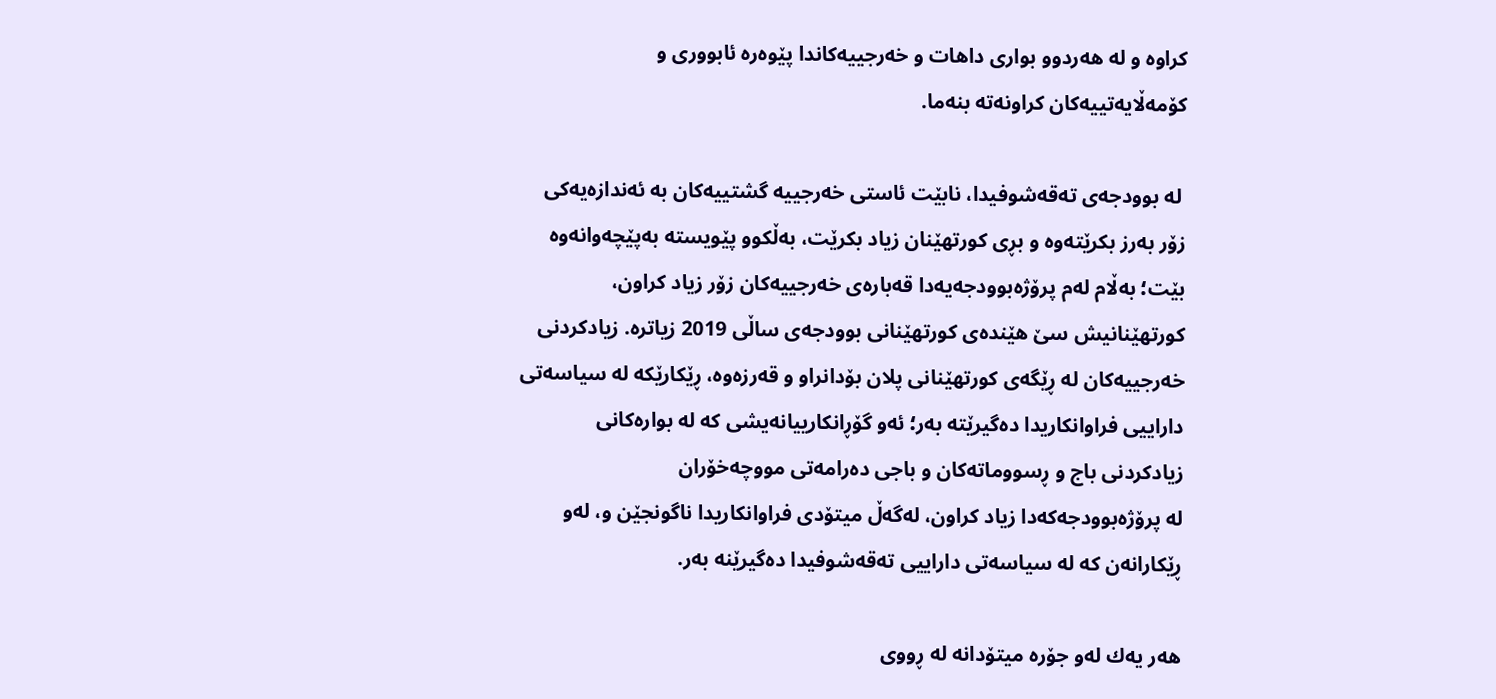كراوه‌ و له‌ هه‌ردوو بواری داهات و خه‌رجییه‌كاندا پێوه‌ره‌ ئابووری و كۆمه‌ڵایه‌تییه‌كان كراونه‌ته‌ بنه‌ما.

 له‌ بوودجه‌ی ته‌قه‌شوفیدا، نابێت ئاستی خه‌رجییه‌ گشتییه‌كان به‌ ئه‌ندازه‌یه‌كی زۆر به‌رز بكرێته‌وه‌ و‌ بڕی كورتهێنان زیاد بكرێت، به‌ڵكوو پێویسته‌ به‌پێچه‌وانه‌وه‌ بێت؛ به‌ڵام له‌م پرۆژه‌بوودجه‌یه‌دا قه‌باره‌ی خه‌رجییه‌كان زۆر زیاد كراون، كورتهێنانیش سێ هێنده‌ی كورتهێنانی بوودجه‌ی ساڵی 2019 زیاتره‌. زیادكردنی خه‌رجییه‌كان له ‌ڕێگه‌ی كورتهێنانی پلان بۆدانراو و قه‌رزه‌وه‌، ڕێكارێكه‌ له سیاسه‌تی داراییی‌ فراوانكاریدا ده‌گیرێته‌ به‌ر؛ ئه‌و گۆڕانكارییانه‌یشی كه‌ له ‌بواره‌كانی زیادكردنی باج و ڕسووماته‌كان و باجی ده‌رامه‌تی مووچه‌خۆران له ‌پرۆژه‌بوودجه‌كه‌دا زیاد كراون، له‌گه‌ڵ میتۆدی فراوانكاریدا ناگونجێن و، له‌و ڕێكارانه‌ن كه‌ له‌ سیاسه‌تی داراییی ته‌قه‌شوفیدا ده‌گیرێنه ‌به‌ر.

هه‌ر یه‌ك له‌و جۆره‌ میتۆدانه‌ له ‌ڕووی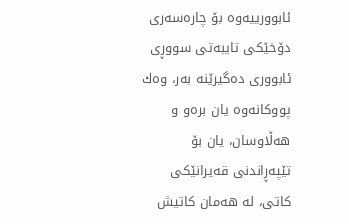ئابوورییه‌وه‌ بۆ چاره‌سه‌ری دۆخێكی تایبه‌تی سووڕی ئابووری ده‌گیرێنه‌ به‌ر، وه‌ك پووكانه‌وه‌ یان بره‌و و هه‌ڵاوسان، یان بۆ تێپه‌ڕاندنی قه‌یرانێكی كاتی، له ‌هه‌مان كاتیش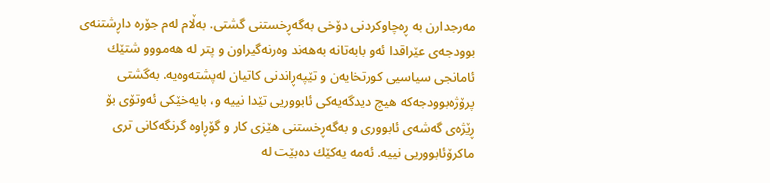مه‌رجدارن به ‌ڕه‌چاوكردنی دۆخی به‌گه‌ڕخستنی گشتی. به‌ڵام له‌م جۆره‌ داڕشتنه‌ی بوودجه‌ی عێراقدا ئه‌و بابه‌تانه‌ به‌هه‌ند وه‌رنه‌گیراون و پتر له‌ هه‌مووو شتێك ئامانجی سیاسیی كورتخایه‌ن و تێپه‌ڕاندنی كاتیان له‌پشته‌وه‌یه‌. به‌گشتی پرۆژه‌بوودجه‌كه‌‌ هیچ دیدگه‌یه‌كی ئابووریی تێدا نییه ‌و، بایه‌خێكی ئه‌وتۆی بۆ ڕێژه‌ی گه‌شه‌ی ئابووری و به‌گه‌ڕخستنی هێزی كار و گۆڕاوه‌ گرنگه‌كانی تری ماكرۆئابووریی نییه‌. ئه‌مه‌ یه‌كێك ده‌بێت له‌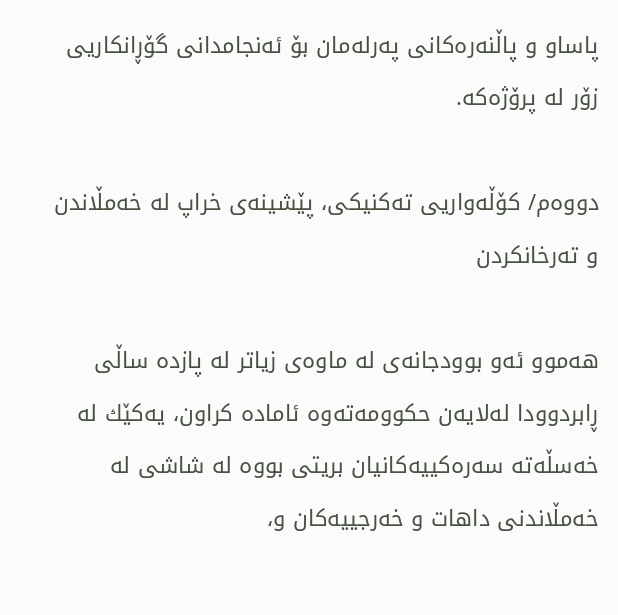پاساو و پاڵنه‌ره‌كانی په‌رله‌مان بۆ ئه‌نجامدانی گۆڕانكاریی زۆر له‌ پرۆژه‌كه‌.

دووه‌م/ كۆڵه‌واریی ته‌كنیكی، پێشینه‌ی خراپ له‌ خه‌مڵاندن و ته‌رخانكردن

هه‌موو ئه‌و بوودجانه‌ی له ‌ماوه‌ی زیاتر له ‌پازده‌ ساڵی ڕابردوودا له‌لایه‌ن حكوومه‌ته‌وه‌ ئاماده‌ كراون، یه‌كێك له‌ خه‌سڵه‌ته‌ سه‌ره‌كییه‌كانیان بریتی بووه‌ له‌ شاشی له‌ خه‌مڵاندنی داهات و خه‌رجییه‌كان و،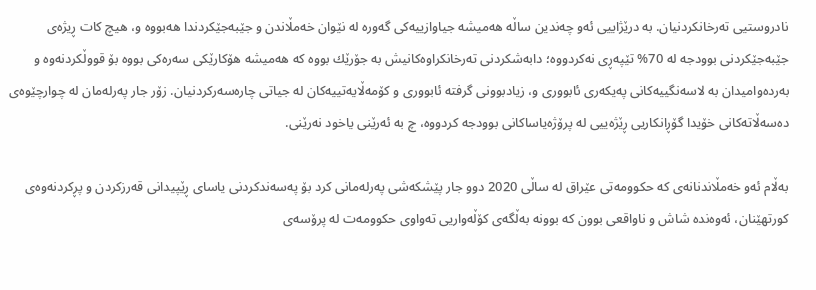نادروستیی‌ ته‌رخانكردنیان. به ‌درێژاییی ئه‌و چه‌ندین ساڵه‌ هه‌میشه‌ جیاوازییه‌كی گه‌وره‌ له ‌نێوان خه‌مڵاندن و جێبه‌جێكردندا هه‌بووه ‌و، هیچ كات ڕیژه‌ی جێبه‌جێكردنی بوودجه‌ له‌ 70% تێپه‌ڕی نه‌كردووه‌؛ دابه‌شكردنی ته‌رخانكراوه‌كانیش به‌ جۆرێك بووه‌ كه‌ هه‌میشه‌ هۆكارێكی سه‌ره‌كی بووه‌ بۆ قووڵكردنه‌وه ‌و به‌رده‌وامیدان به ‌لاسه‌نگییه‌كانی په‌یكه‌ری ئابووری و، زیادبوونی گرفته‌ ئابووری و كۆمه‌ڵایه‌تییه‌كان له‌ جیاتی چاره‌سه‌ركردنیان. زۆر جار په‌رله‌مان له‌ چوارچێوه‌ی ده‌سه‌ڵاته‌كانی خۆیدا گۆڕانكاریی ڕێژه‌ییی له ‌پرۆژه‌یاساكانی بوودجه‌ كردووه‌، چ به‌ ئه‌رێنی یاخود نه‌رێنی.

به‌ڵام ئه‌و خه‌مڵاندنانه‌ی كه‌ حكوومه‌تی عێراق له ‌ساڵی 2020 دوو جار پێشكه‌شی په‌رله‌مانی كرد بۆ په‌سه‌ندكردنی یاسای ڕێپیدانی قه‌رزكردن و پڕكردنه‌وه‌ی كورتهێنان، ئه‌وه‌نده‌ شاش و ناواقعی بوون كه‌ بوونه‌ به‌ڵگه‌ی كۆڵه‌واریی ته‌واوی حكوومه‌ت له‌ پرۆسه‌ی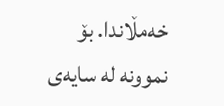خه‌مڵاندا. بۆ نموونه‌ له ‌سایه‌ی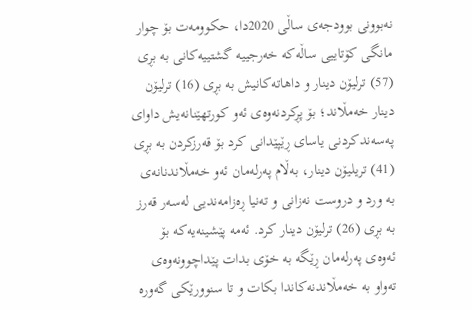نه‌بوونی بوودجه‌ی ساڵی 2020دا، حكوومه‌ت بۆ چوار مانگی كۆتاییی ساڵه‌كه‌ خه‌رجییه‌ گشتییه‌كانی به ‌بڕی (57) ترلیۆن دینار و داهاته‌كانیش به ‌بڕی (16) ترلیۆن دینار خه‌مڵاند؛ بۆ پڕكردنه‌وه‌ی ئه‌و كورتهێنانه‌یش داوای په‌سه‌ندكردنی یاسای ڕێپێدانی كرد بۆ قه‌رزكردن به‌ بڕی (41) تریلیۆن دینار، به‌ڵام په‌رله‌مان ئه‌و خه‌مڵاندنانه‌ی به‌ ورد و دروست نه‌زانی و ته‌نیا ڕه‌زامه‌ندیی له‌سه‌ر قه‌رز به‌ بڕی (26) ترلیۆن دینار كرد. ئه‌مه‌ پێشینه‌یه‌كه‌ بۆ ئه‌وه‌ی په‌رله‌مان ڕێگه‌ به‌ خۆی بدات پێداچوونه‌وه‌ی ته‌واو به‌ خه‌مڵاندنه‌كاندا بكات و تا سنوورێكی گه‌وره‌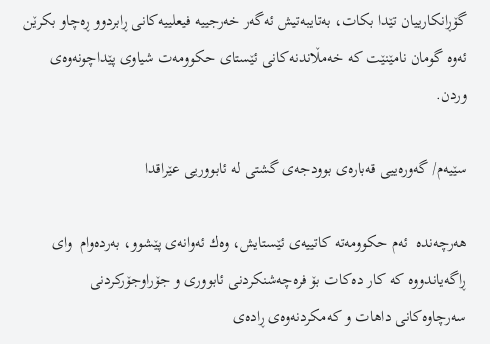گۆڕانكارییان تێدا بكات، به‌تایبه‌تیش ئه‌گه‌ر خه‌رجییه‌ فیعلییه‌كانی ڕابردوو ڕه‌چاو بكرێن ئه‌وه‌ گومان نامێنێت كه‌ خه‌مڵاندنه‌كانی ئێستای حكوومه‌ت شیاوی پێداچونه‌وه‌ی وردن.

سێیه‌م/ گه‌وره‌ییی قه‌باره‌ی بوودجه‌ی گشتی له‌ ئابووریی عێراقدا

هه‌رچه‌نده‌  ئه‌م حكوومه‌ته‌ كاتییه‌ی ئێستایش، وه‌ك ئه‌وانه‌ی پێشوو، به‌رده‌وام  وای ڕاگه‌یاندووه‌ كه‌ كار ده‌كات بۆ فره‌چه‌شنكردنی ئابووری و جۆراوجۆركردنی سه‌رچاوه‌كانی داهات و كه‌مكردنه‌وه‌ی ڕاده‌ی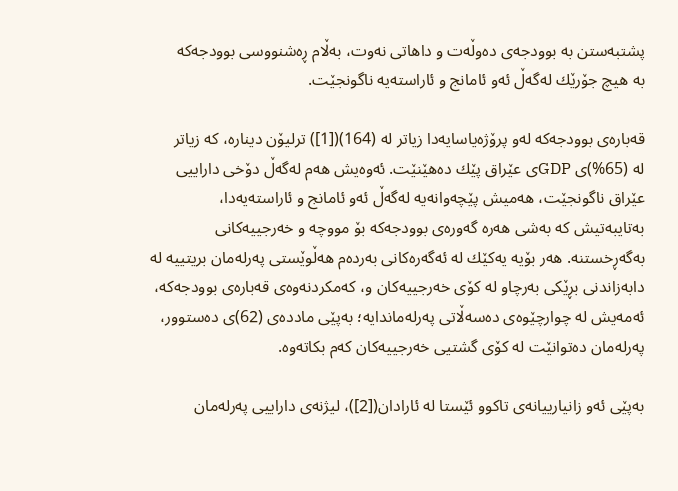پشتبه‌ستن به ‌بوودجه‌ی ده‌وڵه‌ت و داهاتی نه‌وت، به‌ڵام ڕه‌شنووسی بوودجه‌كه‌ به ‌هیچ جۆرێك له‌گه‌ڵ ئه‌و ئامانج و ئاراسته‌یه‌ ناگونجێت.

قه‌باره‌ی بوودجه‌كه‌‌ له‌و پرۆژه‌یاسایه‌دا زیاتر له‌ (164)([1]) ترلیۆن دیناره‌، كه‌ زیاتر له ‌(65%)ی GDPی عێراق پێك ده‌هێنێت. ئه‌وه‌یش هه‌م له‌گه‌ڵ ‌دۆخی داراییی عێراق ناگونجێت، هه‌میش پێچه‌وانه‌یه‌ له‌گه‌ڵ ئه‌و ئامانج و ئاراسته‌یه‌دا، به‌تایبه‌تیش كه‌ به‌شی هه‌ره‌ گه‌وره‌ی بوودجه‌كه‌ بۆ مووچه‌ و خه‌رجییه‌كانی به‌گه‌ڕخستنه‌. هه‌ر بۆیه‌ یه‌كێك له‌ ئه‌گه‌ره‌كانی به‌رده‌م هه‌ڵوێستی په‌رله‌مان بریتییه‌ له‌ دابه‌زاندنی بڕێكی به‌رچاو‌ له ‌كۆی خه‌رجییه‌كان و، كه‌مكردنه‌وه‌ی قه‌باره‌ی بوودجه‌كه‌، ئه‌مه‌یش له‌ چوارچێوه‌ی ده‌سه‌ڵاتی په‌رله‌ماندایه‌؛ به‌پێی مادده‌ی (62)ی ده‌ستوور، په‌رله‌مان ده‌توانێت له ‌كۆی گشتیی خه‌رجییه‌كان كه‌م بكاته‌وه‌.

به‌پێی ئه‌و زانیارییانه‌ی تاكوو ئێستا له‌ ئارادان([2])، لیژنه‌ی داراییی په‌رله‌مان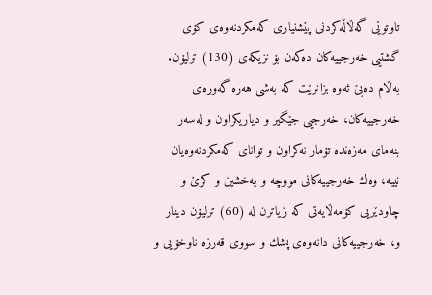تاوتوێی گه‌ڵاڵه‌كردنی پێشنیاری كه‌مكردنه‌وه‌ی كۆی گشتیی خه‌رجییه‌كان ده‌كه‌ن بۆ نزیكه‌ی‌ (130) ترلیۆن. به‌ڵام ده‌بێ ئه‌وه‌ بزانرێت كه‌ به‌شی هه‌ره‌ گه‌وره‌ی خه‌رجییه‌كان، ‌خه‌رجیی جێگیر و دیاریكراون و له‌سه‌ر بنه‌مای مه‌زه‌نده‌ تۆمار نه‌كراون و توانای كه‌مكردنه‌وه‌یان نییه‌، وه‌ك خه‌رجییه‌كانی مووچه‌ و به‌خشین و كرێ و چاودێریی كۆمه‌ڵایه‌تی كه‌ زیاترن له ‌(60) ترلیۆن دینار و، خه‌رجییه‌كانی دانه‌وه‌ی پشك و سووی قه‌رزه‌ ناوخۆیی و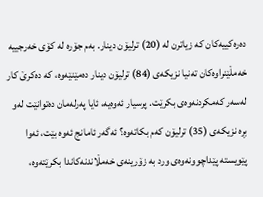ده‌ره‌كییه‌كان كه‌ زیاترن له‌ (20) ترلیۆن دینار. به‌م جۆره‌ له ‌كۆی خه‌رجییه‌ خه‌مڵێنراوه‌كان ته‌نیا نزیكه‌ی (84) ترلیۆن دینار ده‌مێنێه‌وه‌، كه‌ ده‌كرێ كار له‌سه‌ر كه‌مكردنه‌وه‌ی بكرێت. پرسیار ئه‌وه‌یه‌، ئایا په‌رله‌مان ده‌توانێت له‌و بڕه‌ نزیكه‌ی (35) ترلیۆن كه‌م بكاته‌وه‌؟ ئه‌گه‌ر ئامانج ئه‌وه‌ بێت، ئه‌وا پێویسته‌ پێداچوونه‌وه‌ی ورد به‌ زۆرینه‌ی خه‌مڵاندنه‌كاندا بكرێته‌وه‌،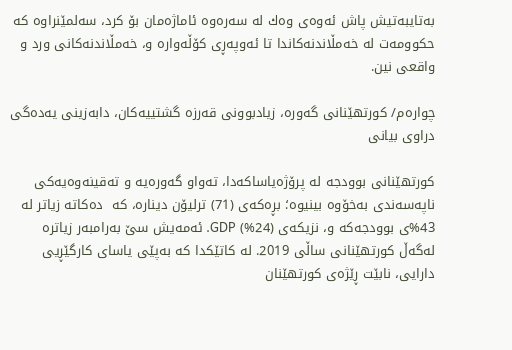به‌تایبه‌تیش پاش ئه‌وه‌ی وه‌ك له‌ سه‌ره‌وه‌‌ ئاماژه‌مان بۆ كرد، سه‌لمێنراوه‌ كه‌ حكوومه‌ت له ‌خه‌مڵاندنه‌كاندا تا ئه‌وپه‌ڕی كۆڵه‌واره‌ و، خه‌مڵاندنه‌كانی ورد و واقعی نین.

چواره‌م/ كورتهێنانی گه‌وره‌، زیادبوونی قه‌رزه‌ گشتییه‌كان، دابه‌زینی یه‌ده‌گی دراوی بیانی

كورتهێنانی بوودجه‌ له‌ پرۆژه‌یاساكه‌دا، ته‌واو گه‌وره‌یه‌ و ته‌قینه‌وه‌یه‌كی ناپه‌سه‌ندی به‌خۆوه‌ بینیوه‌؛ بڕه‌كه‌ی (71) ترلیۆن دیناره‌، كه‌  ده‌كاته‌ زیاتر له‌ 43%ی بوودجه‌كه‌ و، نزیكه‌ی (24%) GDP. ئه‌مه‌یش سێ به‌رامبه‌ر زیاتره‌ له‌گه‌ڵ كورتهێنانی ساڵی 2019. له ‌كاتێكدا كه‌ به‌پێی یاسای كارگێڕیی دارایی، نابێت ڕێژه‌ی كورتهێنان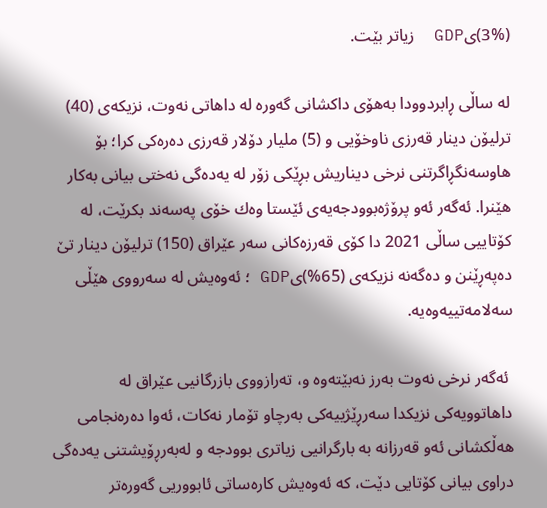(3%)یGDP  زیاتر بێت.

له ‌ساڵی ڕابردوودا به‌هۆی داكشانی گه‌وره‌ له‌ داهاتی نه‌وت، نزیكه‌ی (40) ترلیۆن دینار قه‌رزی ناوخۆیی و (5) ملیار دۆلار قه‌رزی ده‌ره‌كی كرا؛ بۆ هاوسه‌نگڕاگرتنی نرخی دیناریش بڕێكی زۆر له‌ یه‌ده‌گی نه‌ختی بیانی به‌كار هێنرا. ئه‌گه‌ر ئه‌و پرۆژه‌بوودجه‌یه‌ی ئێستا وه‌ك خۆی په‌سه‌ند بكرێت، له‌ كۆتاییی ساڵی 2021 دا كۆی قه‌رزه‌كانی سه‌ر عێراق (150) ترلیۆن دینار تێ ده‌په‌ڕێنن و ده‌گه‌نه‌ نزیكه‌ی (65%)یGDP ؛ ئه‌وه‌یش له‌‌ سه‌رووی هێڵی سه‌لامه‌تییه‌وه‌یه‌‌.

 ئه‌گه‌ر نرخی نه‌وت به‌رز نه‌بێته‌وه‌ و، ته‌رازووی بازرگانیی عێراق له‌ داهاتوویه‌كی نزیكدا سه‌رڕێژییه‌كی به‌رچاو تۆمار نه‌كات، ئه‌وا ده‌ره‌نجامی هه‌ڵكشانی ئه‌و قه‌رزانه‌ به ‌بارگرانیی زیاتری بوودجه‌ و له‌به‌رڕۆیشتنی یه‌ده‌گی دراوی بیانی كۆتایی دێت، كه‌ ئه‌وه‌یش كاره‌ساتی ئابووریی گه‌وره‌تر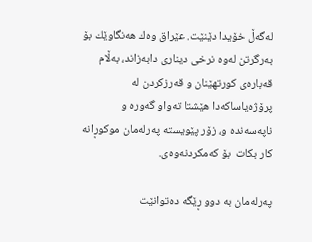له‌گه‌ڵ خۆیدا دێنێت. عێراق وه‌ك هه‌نگاوێك بۆ به‌رگرتن له‌وه‌ نرخی دیناری دابه‌زاند، به‌ڵام قه‌باره‌ی كورتهێنان و قه‌رزكردن له‌ پرۆژه‌یاساكه‌دا هێشتا ته‌واو گه‌وره‌ و ناپه‌سه‌نده ‌و، زۆر پێویسته‌ په‌رله‌مان موكوڕانه‌ كار بكات  بۆ كه‌مكردنه‌وه‌ی.

په‌رله‌مان به ‌دوو ڕێگه‌ ده‌توانێت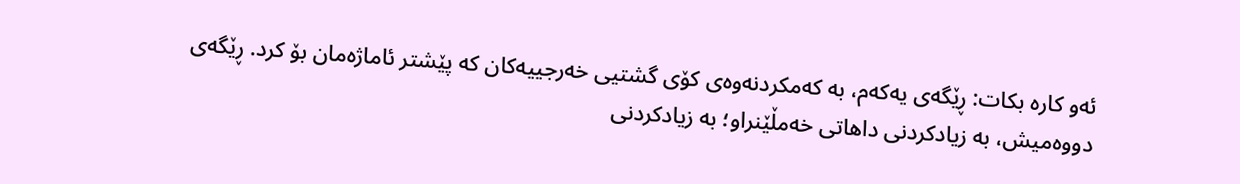ئه‌و كاره‌ بكات: ڕێگه‌ی یه‌كه‌م، به‌ كه‌مكردنه‌وه‌ی كۆی گشتیی خه‌رجییه‌كان‌ كه‌ پێشتر ئاماژه‌مان بۆ كرد. ڕێگه‌ی دووه‌میش، ‌به‌ زیادكردنی داهاتی خه‌مڵێنراو‌؛ به‌ زیادكردنی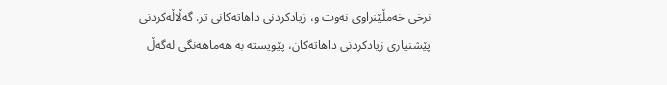نرخی خه‌مڵێنراوی نه‌وت و، زیادكردنی داهاته‌كانی تر. گه‌ڵاڵه‌كردنی پێشنیاری زیادكردنی داهاته‌كان، پێویسته‌ به‌ هه‌ماهه‌نگی له‌گه‌ڵ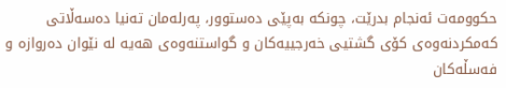حكوومه‌ت ئه‌نجام بدرێت، چونكه‌ به‌پێی ده‌ستوور، په‌رله‌مان ته‌نیا ده‌سه‌ڵاتی كه‌مكردنه‌وه‌ی كۆی گشتیی خه‌رجییه‌كان و گواستنه‌وه‌ی هه‌یه‌ له‌ نێوان ده‌روازه‌ و فه‌سڵه‌كان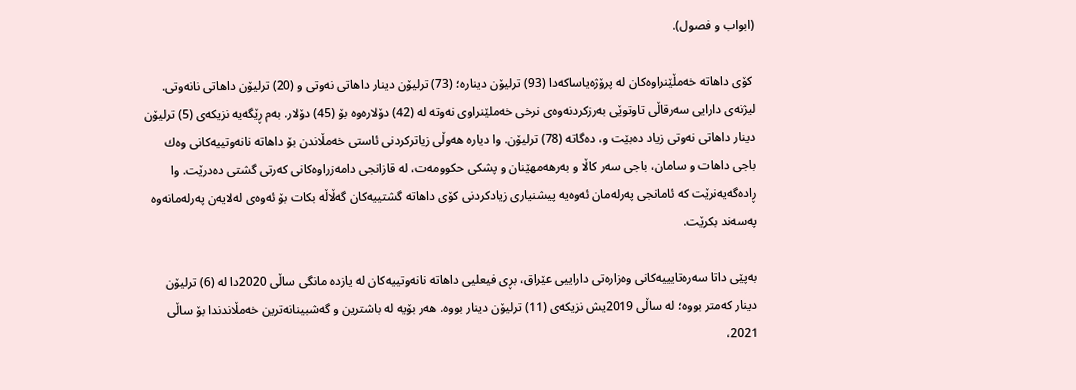(ابواب و فصول).

 كۆی داهاته‌ خه‌مڵێنراوه‌كان له‌ پرۆژه‌یاساكه‌دا (93) ترلیۆن دیناره‌؛ (73) ترلیۆن دینار داهاتی نه‌وتی و (20) ترلیۆن داهاتی نانه‌وتی. لیژنه‌ی دارایی سه‌رقاڵی تاوتوێی به‌رزكردنه‌وه‌ی نرخی خه‌ملێنراوی نه‌وته‌ له‌ (42) دۆلاره‌وه‌ بۆ (45) دۆلار. به‌م ڕێگه‌یه‌ نزیكه‌ی (5) ترلیۆن دینار داهاتی نه‌وتی زیاد ده‌بێت و، ده‌گاته (78) ترلیۆن. وا دیاره‌ هه‌وڵی زیاتركردنی ئاستی خه‌مڵاندن بۆ داهاته‌ نانه‌وتییه‌كانی وه‌ك باجی داهات و سامان، باجی سه‌ر كاڵا و به‌رهه‌مهێنان و پشكی حكوومه‌ت، له ‌قازانجی دامه‌زراوه‌كانی كه‌رتی گشتی ده‌درێت. وا ڕاده‌گه‌یه‌نرێت كه‌ ئامانجی په‌رله‌مان ئه‌وه‌یه‌ پیشنیاری زیادكردنی كۆی داهاته‌ گشتییه‌كان گه‌ڵاڵه‌ بكات بۆ ئه‌وه‌ی له‌لایه‌ن په‌رله‌مانه‌وه‌ په‌سه‌ند بكرێت.

به‌پێی داتا سه‌ره‌تایییه‌كانی وه‌زاره‌تی داراییی عێراق، بڕی فیعلیی داهاته‌ نانه‌وتییه‌كان له ‌یازده‌ مانگی ساڵی 2020دا له‌ (6) ترلیۆن دینار كه‌متر بووه‌؛ له ساڵی 2019یش نزیكه‌ی (11) ترلیۆن دینار بووه‌. هه‌ر بۆیه‌ له‌ باشترین و گه‌شبینانه‌ترین خه‌مڵاندندا بۆ ساڵی 2021،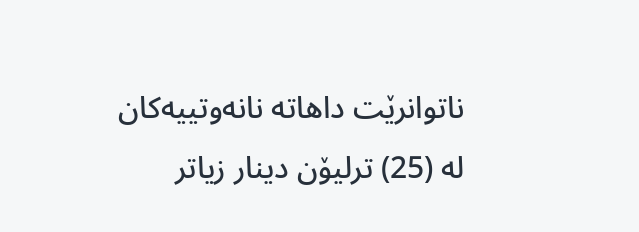ناتوانرێت داهاته‌ نانه‌وتییه‌كان له‌ (25) ترلیۆن دینار زیاتر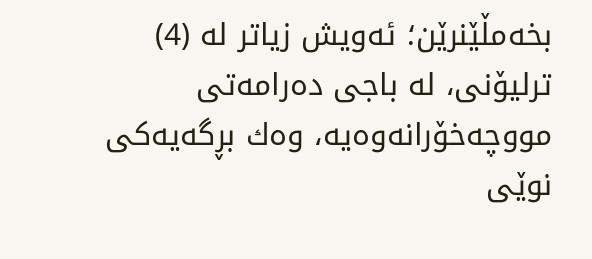بخه‌مڵێنرێن؛ ئه‌ویش زیاتر له ‌(4) ترلیۆنی، له‌ باجی ده‌رامه‌تی  مووچه‌‌خۆرانه‌وه‌یه‌، وه‌ك بڕگه‌یه‌كی نوێی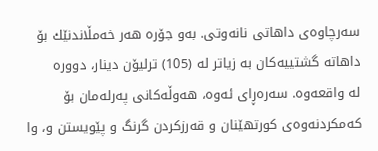سه‌رچاوه‌ی داهاتی نانه‌وتی. به‌و جۆره‌ هه‌ر خه‌مڵاندنێك بۆ داهاته‌ گشتییه‌كان به‌ زیاتر له‌ (105) ترلیۆن دینار، دووره‌ له ‌واقعه‌وه‌. سه‌ره‌ڕای ئه‌وه‌، هه‌وڵه‌كانی په‌رله‌مان بۆ كه‌مكردنه‌وه‌ی كورتهێنان و قه‌رزكردن گرنگ و پێویستن و، وا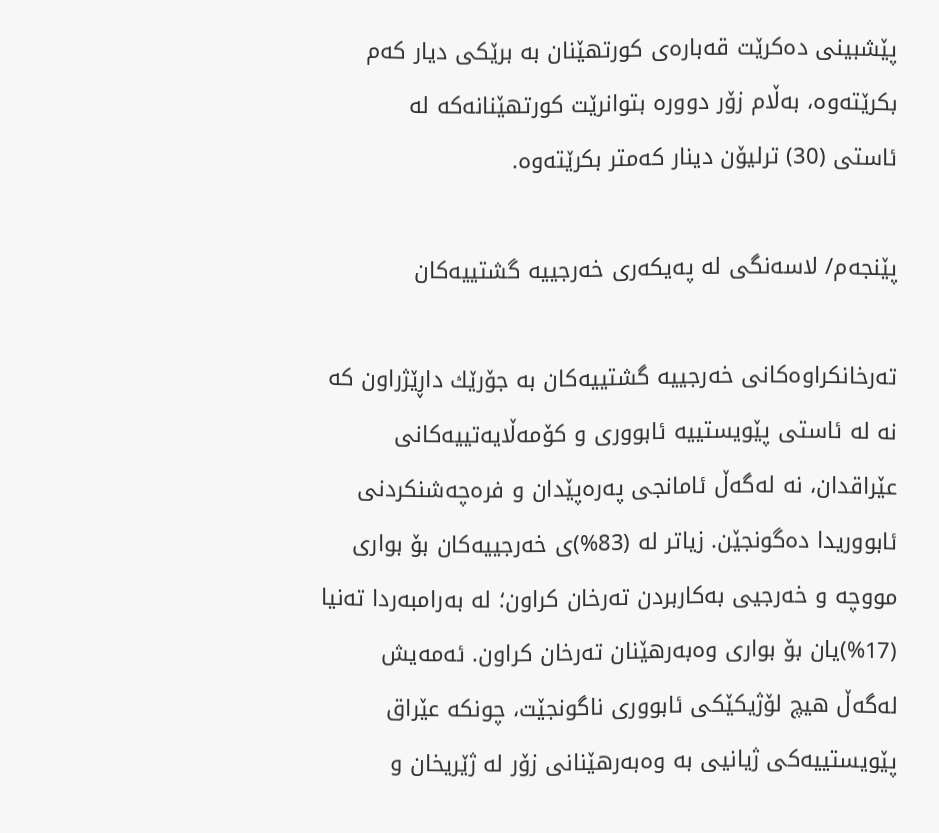پێشبینی ده‌كرێت قه‌باره‌ی كورتهێنان به ‌برێكی دیار كه‌م بكرێته‌وه، به‌ڵام زۆر دووره‌‌ بتوانرێت كورتهێنانه‌كه‌ له ئاستی ‌(30) ترلیۆن دینار كه‌متر بكرێته‌وه‌.

پێنجه‌م/ لاسه‌نگی له‌ په‌یكه‌ری خه‌رجییه‌ گشتییه‌كان

ته‌رخانكراوه‌كانی خه‌رجییه‌ گشتییه‌كان به ‌جۆرێك داڕێژراون كه‌ نه‌ له‌ ئاستی پێویستییه‌ ئابووری و كۆمه‌ڵایه‌تییه‌كانی عێراقدان، نه‌ له‌گه‌ڵ ئامانجی په‌ره‌پێدان و فره‌چه‌شنكردنی ئابووریدا ده‌گونجێن. زیاتر له‌ (83%)ی خه‌رجییه‌كان بۆ بواری مووچه‌ و خه‌رجیی به‌كاربردن ته‌رخان كراون؛ له ‌به‌رامبه‌ردا ته‌نیا (17%)یان بۆ بواری وه‌به‌رهێنان ته‌رخان كراون. ئه‌مه‌یش‌ له‌گه‌ڵ هیچ لۆژیكێكی ئابووری ناگونجێت، چونكه‌ عێراق پێویستییه‌كی ژیانیی به‌ وه‌به‌رهێنانی زۆر له‌ ژێریخان و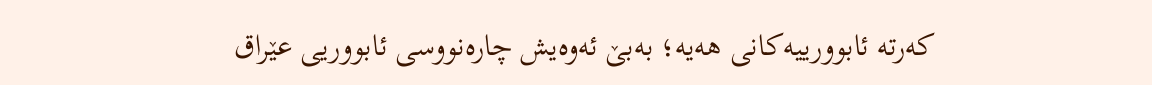كه‌رته ‌ئابوورییه‌كانی هه‌یه؛ به‌بێ ئه‌وه‌یش چاره‌نووسی ئابووریی عێراق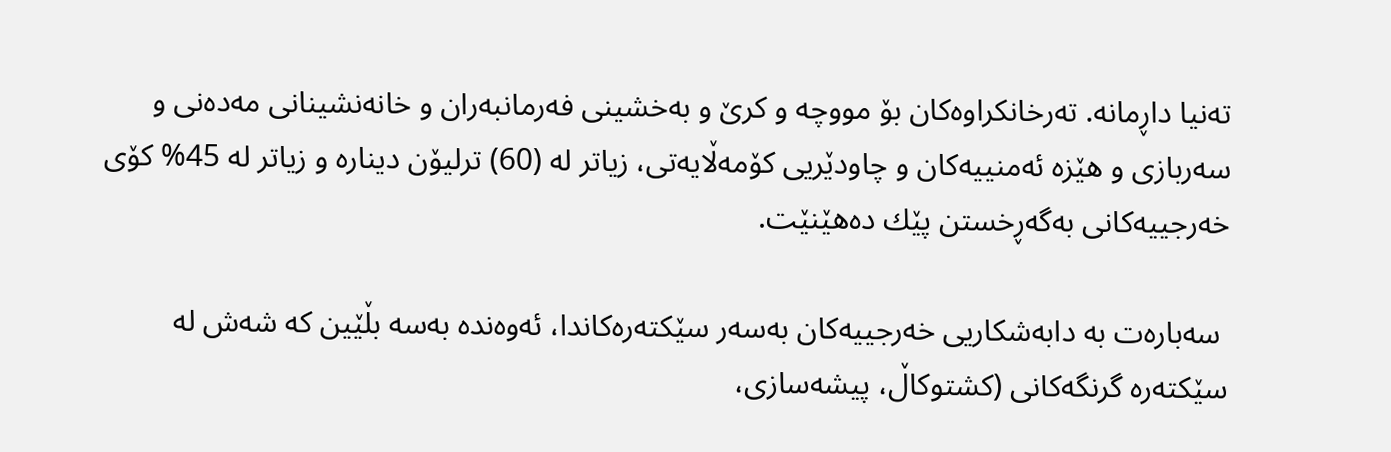ته‌نیا داڕمانه‌. ته‌رخانكراوه‌كان بۆ مووچه‌ و كرێ و به‌خشینی فه‌رمانبه‌ران و خانه‌نشینانی مه‌ده‌نی و سه‌ربازی و هێزه‌ ئه‌منییه‌كان و چاودێریی كۆمه‌ڵایه‌تی، زیاتر له‌ (60) ترلیۆن دیناره‌ و زیاتر له‌ 45% كۆی خه‌رجییه‌كانی به‌گه‌ڕخستن پێك ده‌هێنێت.

 سه‌باره‌ت به‌ دابه‌شكاریی خه‌رجییه‌كان به‌سه‌ر سێكته‌ره‌كاندا، ئه‌وه‌نده‌ به‌سه‌ بڵێین كه‌ شه‌ش له‌ سێكته‌ره‌ گرنگه‌كانی (كشتوكاڵ، پیشه‌سازی،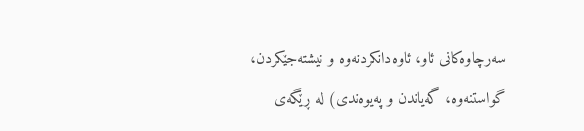سه‌رچاوه‌كانی ئاو، ئاوه‌دانكردنه‌وه‌ و نیشته‌جێكردن، گواستنه‌وه‌، گه‌یاندن و په‌یوه‌ندی) له ‌ڕێگه‌ی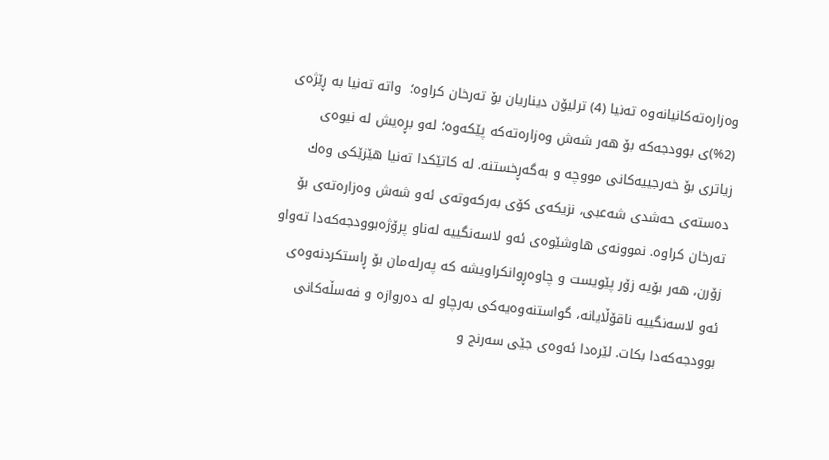وه‌زاره‌ته‌كانیانه‌وه‌ ته‌نیا (4) ترلیۆن دیناریان بۆ ته‌رخان كراوه‌؛  واته‌ ته‌نیا به ‌ڕێژه‌ی (2%)ی بوودجه‌كه‌ بۆ هه‌ر شه‌ش وه‌زاره‌ته‌كه پێكه‌وه‌‌؛ له‌و بڕه‌یش له‌ نیوه‌ی زیاتری بۆ خه‌رجییه‌كانی مووچه‌ و به‌گه‌ڕخستنه‌. له‌ كاتێكدا ته‌نیا هێزێكی وه‌ك ده‌سته‌ی حه‌شدی شه‌عبی، نزیكه‌ی كۆی به‌ركه‌وته‌ی ئه‌و شه‌ش وه‌زاره‌ته‌ی بۆ ته‌رخان كراوه‌. نموونه‌ی هاوشێوه‌ی ئه‌و لاسه‌نگییه‌ له‌ناو پرۆژه‌بوودجه‌كه‌دا ته‌واو زۆرن، هه‌ر بۆیه‌ زۆر پێویست و چاوه‌ڕوانكراویشه‌ كه‌ په‌رله‌مان بۆ ڕاستكردنه‌وه‌ی ئه‌و لاسه‌نگییه‌ ناقۆڵایانه، گواستنه‌وه‌یه‌كی به‌رچاو له‌ ده‌روازه ‌و فه‌سڵه‌كانی بوودجه‌كه‌دا بكات. لێره‌دا ئه‌وه‌ی جێی سه‌رنج و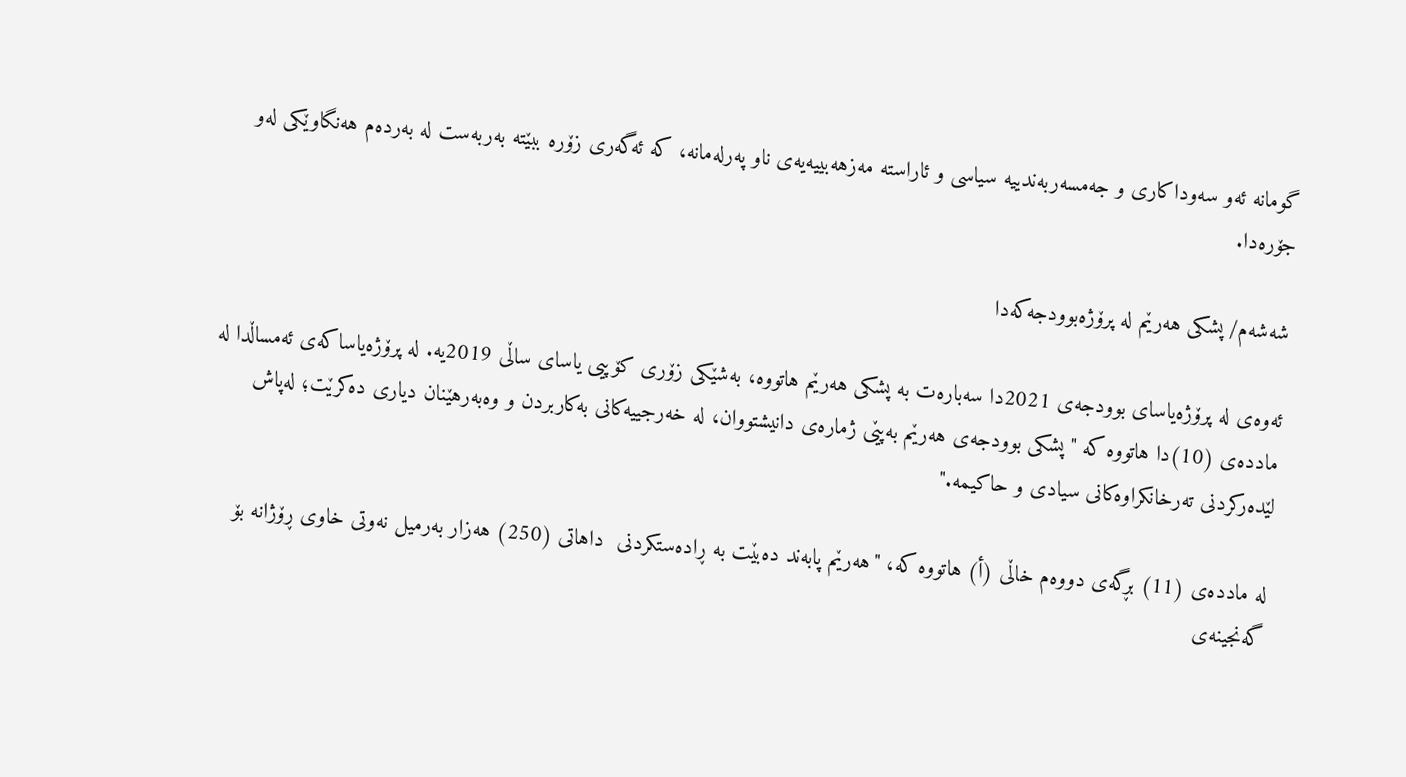گومانه‌ ئه‌و سه‌وداكاری و جه‌مسه‌ربه‌ندییه‌ سیاسی و ئاراسته‌ مه‌زهه‌بییه‌یه‌ی ناو په‌رله‌مانه،‌ كه‌ ئه‌گه‌ری زۆره‌ ببێته‌‌ به‌ربه‌ست له ‌به‌رده‌م هه‌نگاوێكی له‌و جۆره‌دا.

شه‌شه‌م/ پشكی هه‌رێم له‌ پرۆژه‌بوودجه‌كه‌دا

ئه‌وه‌ی له‌ پرۆژه‌یاسای بوودجه‌ی 2021دا سه‌باره‌ت به‌ پشكی هه‌رێم هاتووه،‌ به‌شێكی زۆری كۆپیی یاسای ساڵی 2019یه‌. له ‌پرۆژه‌یاساكه‌ی ئه‌مساڵدا له‌ مادده‌ی (10)دا هاتووه‌ كه‌ "پشكی بوودجه‌ی هه‌رێم به‌پێی ژماره‌ی دانیشتووان، له‌ خه‌رجییه‌كانی به‌كاربردن و وه‌به‌رهێنان دیاری ده‌كرێت؛ له‌پاش لێده‌ركردنی ته‌رخانكراوه‌كانی سیادی و حاكیمه‌."

له ‌مادده‌ی (11) بڕگه‌ی دووه‌م خاڵی (أ) هاتووه‌ كه‌، "هه‌رێم پابه‌ند ده‌بێت به‌ ڕاده‌ستكردنی  داهاتی (250) هه‌زار به‌رمیل نه‌وتی خاوی ڕۆژانه‌ بۆ گه‌نجینه‌ی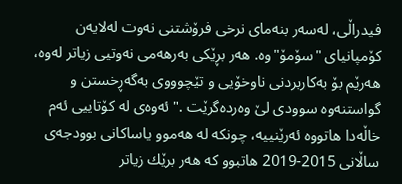فیدراڵی، له‌سه‌ر بنه‌مای ‌نرخی فرۆشتنی نه‌وت له‌لایه‌ن كۆمپانیای "سۆمۆ"وه‌. هه‌ر بڕێكی به‌رهه‌می نه‌وتیی زیاتر له‌وه،‌ هه‌رێم بۆ به‌كاربردنی ناوخۆیی و تێچوووی به‌گه‌ڕخستن و گواستنه‌وه سوودی لێ وه‌رده‌گرێت ." ئه‌وه‌ی له‌ كۆتاییی ئه‌م خاڵه‌دا هاتووه‌ ئه‌رێنییه‌، چونكه‌ له‌ هه‌موو ‌یاساكانی بوودجه‌ی‌ ساڵانی 2015-2019 هاتبوو كه‌ هه‌ر برێك زیاتر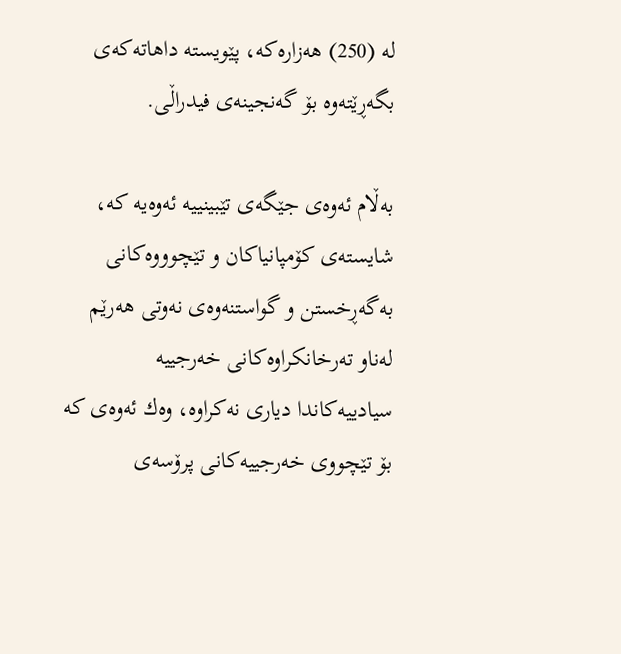له‌ (250) هه‌زاره‌كه‌، پێویسته‌ داهاته‌كه‌ی بگه‌ڕێته‌وه‌ بۆ گه‌نجینه‌ی فیدراڵی.

به‌ڵام ئه‌وه‌ی جێگه‌ی تێبینییه‌ ئه‌وه‌یه‌ كه،‌ شایسته‌ی كۆمپانیاكان و تێچوووه‌كانی به‌گه‌ڕخستن و گواستنه‌وه‌ی نه‌وتی هه‌رێم له‌ناو ته‌رخانكراوه‌كانی خه‌رجییه‌ سیادییه‌كاندا دیاری نه‌كراوه‌، وه‌ك ئه‌وه‌ی كه‌ بۆ تێچووی خه‌رجییه‌كانی پرۆسه‌ی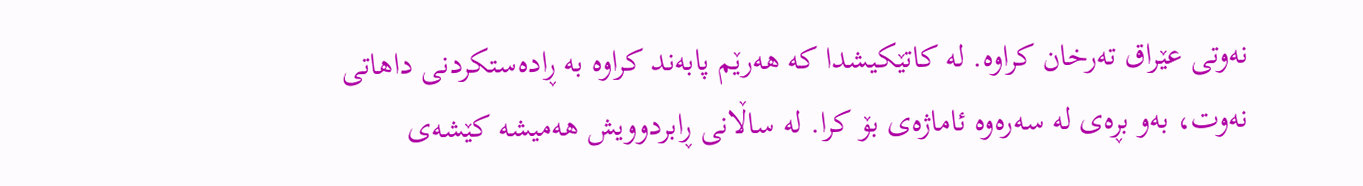نه‌وتی عێراق ته‌رخان كراوه‌. له‌ كاتێكیشدا كه‌ هه‌رێم پابه‌ند كراوه‌ به ‌ڕاده‌ستكردنی داهاتی نه‌وت، به‌و بڕه‌ی له‌ سه‌ره‌وه‌ ئاماژه‌ی بۆ كرا. له ‌ساڵانی ڕابردوویش هه‌میشه‌ كێشه‌ی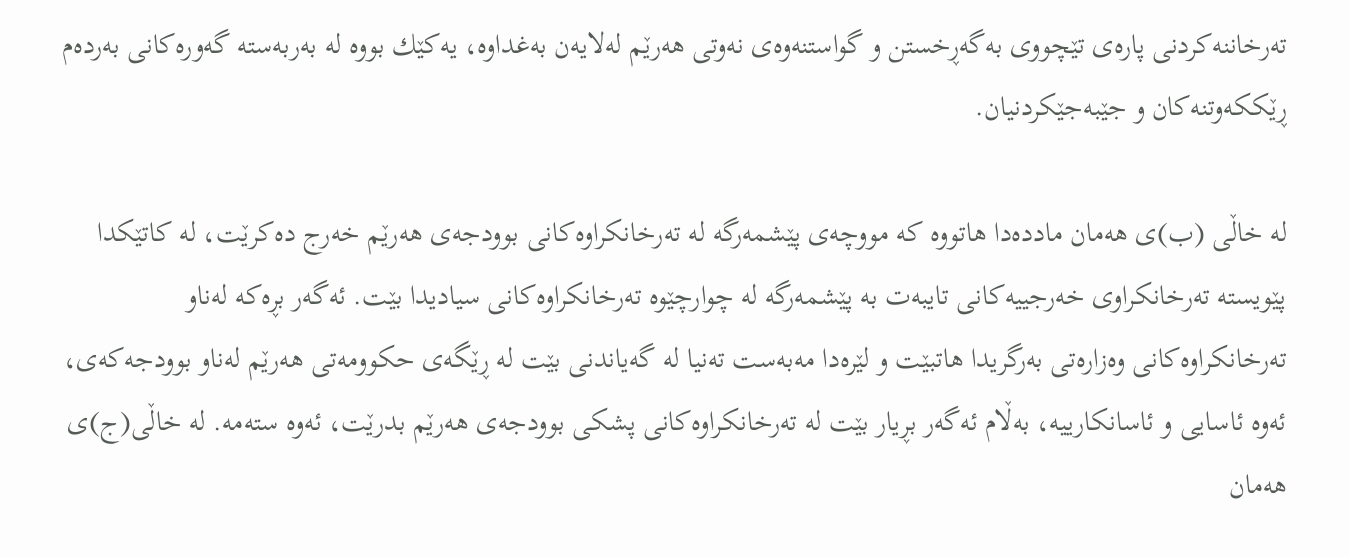ته‌رخاننه‌كردنی پاره‌ی تێچووی به‌گه‌ڕخستن و گواستنه‌وه‌ی نه‌وتی هه‌رێم له‌لایه‌ن به‌غداوه، یه‌كێك بووه‌ له ‌به‌ربه‌سته‌ گه‌وره‌كانی به‌رده‌م ڕێككه‌وتنه‌كان و جێبه‌جێكردنیان.

له‌ خاڵی (ب)ی هه‌مان مادده‌دا هاتووه‌ كه‌ مووچه‌ی پێشمه‌رگه‌ له‌ ته‌رخانكراوه‌كانی بوودجه‌ی هه‌رێم خه‌رج ده‌كرێت، له ‌كاتێكدا پێویسته‌ ته‌رخانكراوی خه‌رجییه‌كانی تایبه‌ت به‌ پێشمه‌رگه‌ له ‌چوارچێوه‌ ته‌رخانكراوه‌كانی سیادیدا بێت. ئه‌گه‌ر بڕه‌كه‌ له‌ناو ته‌رخانكراوه‌كانی وه‌زاره‌تی به‌رگریدا هاتبێت و لێره‌دا مه‌به‌ست ته‌نیا له ‌گه‌یاندنی بێت له‌ ڕێگه‌ی حكوومه‌تی هه‌رێم له‌ناو بوودجه‌كه‌ی، ئه‌وه‌ ئاسایی و ئاسانكارییه‌، به‌ڵام ئه‌گه‌ر بڕیار بێت له‌ ته‌رخانكراوه‌كانی پشكی بوودجه‌ی هه‌رێم بدرێت، ئه‌وه‌ سته‌مه‌. له‌ خاڵی(ج)ی هه‌مان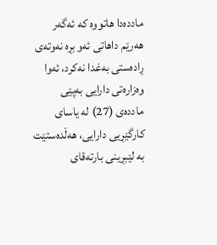مادده‌دا هاتووه‌ كه‌ ئه‌گه‌ر هه‌رێم داهاتی ئه‌و بڕه‌ نه‌وته‌ی ڕاده‌ستی به‌غدا نه‌كرد، ئه‌وا وه‌زاره‌تی دارایی به‌پێی مادده‌ی (27) له ‌یاسای كارگێڕیی دارایی، هه‌ڵده‌ستێت به‌ لێبڕینی بارته‌قای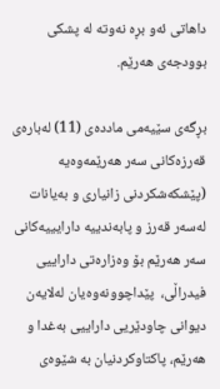داهاتی ئه‌و بڕه‌ نه‌وته‌ له‌ پشكی بوودجه‌ی هه‌رێم.

بڕگه‌ی سێیه‌می مادده‌ی (11) له‌باره‌ی قه‌رزه‌كانی سه‌ر هه‌رێمه‌وه‌یه‌ (پێشكه‌شكردنی زانیاری و به‌یانات له‌سه‌ر قه‌رز و پابه‌ندییه‌ دارایییه‌كانی سه‌ر هه‌رێم بۆ وه‌زاره‌تی داراییی فیدراڵی،  پێداچوونه‌وه‌یان له‌لایه‌ن دیوانی چاودێریی داراییی به‌غدا و هه‌رێم، پاكتاوكردنیان به‌ شێوه‌ی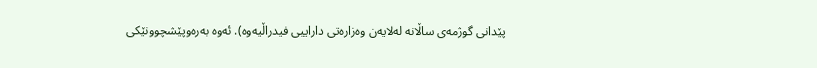پێدانی گوژمه‌ی ساڵانه له‌لایه‌ن وه‌زاره‌تی داراییی فیدراڵیه‌وه‌). ئه‌وه‌ ‌به‌ره‌وپێشچوونێكی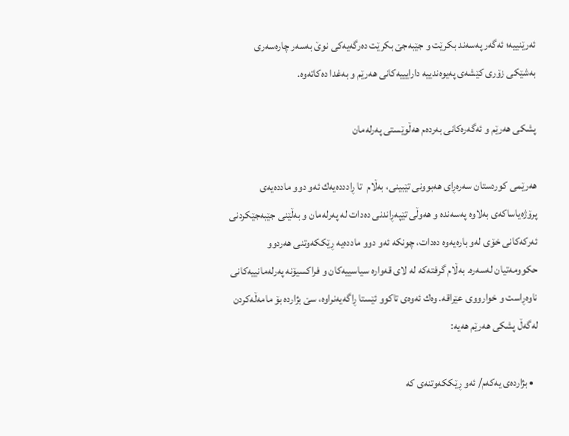ئه‌رێنییه‌؛ ئه‌گه‌ر په‌سه‌ند بكرێت و جێبه‌جێ بكرێت ده‌رگه‌یه‌كی نوێ به‌سه‌ر چاره‌سه‌ری به‌شێكی زۆری كێشه‌ی په‌یوه‌ندییه‌ دارایییه‌كانی هه‌رێم و به‌غدا ده‌كاته‌وه‌.

پشكی هه‌رێم و ئه‌گه‌ره‌كانی به‌رده‌م هه‌ڵوێستی په‌رله‌مان

هه‌رێمی كوردستان سه‌ره‌ڕای هه‌بوونی تێبینی، به‌ڵام  تا ڕاددده‌یه‌ك ئه‌و دوو مادده‌یه‌ی پرۆژه‌یاساكه‌ی به‌لاوه‌ په‌سه‌نده‌ و هه‌وڵی تێپه‌ڕاندنی ده‌دات له ‌په‌رله‌مان و به‌ڵێنی جێبه‌جێكردنی ئه‌ركه‌كانی خۆی له‌و باره‌یه‌وه‌ ده‌دات، چونكه‌ ئه‌و دوو مادده‌یه ڕێككه‌وتنی هه‌ردوو حكوومه‌تیان له‌سه‌ره‌. به‌ڵام‌ گرفته‌كه‌ له‌ لای قه‌واره‌ سیاسییه‌كان و فراكسیۆنه‌ په‌رله‌مانییه‌كانی ناوه‌ڕاست و خوارووی عێراقه‌‌. وه‌ك ئه‌وه‌ی تاكوو ئێستا ڕاگه‌یه‌نراوه‌، سێ بژارده‌ بۆ مامه‌ڵه‌كردن له‌گه‌ڵ پشكی هه‌رێم هه‌یه‌:

  • بژارده‌ی یه‌كه‌م/ ئه‌و ڕێككه‌وتنه‌ی كه‌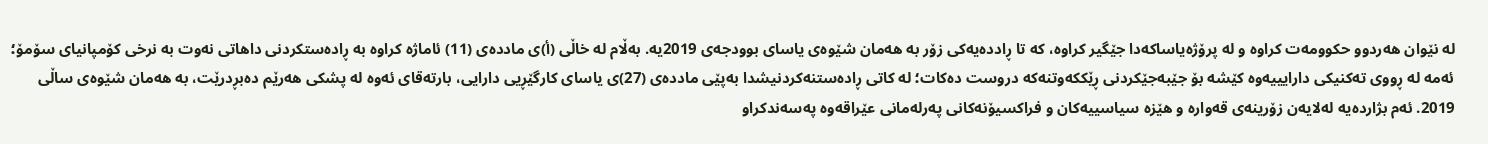له ‌نێوان هه‌ردوو حكوومه‌ت كراوه‌ و له‌ پرۆژه‌یاساكه‌دا جێگیر كراوه‌، كه‌ تا ڕادده‌یه‌كی زۆر به ‌هه‌مان شێوه‌ی یاسای بوودجه‌ی 2019یه‌. به‌ڵام له‌ خاڵی (أ)ی مادده‌ی (11) ئاماژه‌ كراوه‌‌ به ‌ڕاده‌ستكردنی داهاتی نه‌وت به‌ نرخی كۆمپانیای سۆمۆ؛ ئه‌مه‌ له ‌‌ڕووی ته‌كنیكی دارایییه‌‌وه‌ كێشه‌ بۆ جێبه‌جێكردنی ڕێككه‌وتنه‌كه‌ دروست ده‌كات؛ له ‌كاتی ڕاده‌ستنه‌كردنیشدا به‌پێی مادده‌ی (27)ی یاسای كارگێڕیی دارایی، بارته‌قای ئه‌وه‌ له ‌پشكی هه‌رێم ده‌بڕدرێت، به‌ هه‌مان شێوه‌ی ساڵی 2019. ئه‌م بژارده‌یه‌ له‌لایه‌ن زۆرینه‌ی قه‌واره‌ و هێزه‌ سیاسییه‌كان و فراكسیۆنه‌كانی په‌رله‌مانی عێراقه‌وه‌ په‌سه‌ندكراو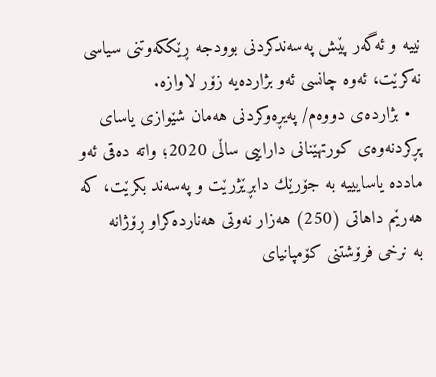نییه‌ و ئه‌گه‌ر پێش په‌سه‌ندكردنی بوودجه‌ ڕێككه‌وتنی سیاسی نه‌كرێت، ئه‌وه‌ چانسی ئه‌و بژارده‌یه‌ زۆر لاوازه‌.
  • بژارده‌ی دووه‌م/ په‌یڕه‌وكردنی هه‌مان شێوازی یاسای پڕكردنه‌وه‌ی كورتهێنانی داراییی ساڵی 2020؛ واته‌ ده‌قی ئه‌و مادده‌ یاسایییه‌ به‌ جۆرێك دابڕێژرێت و په‌سه‌ند بكرێت، كه‌ هه‌رێم داهاتی (250) هه‌زار نه‌وتی هه‌نارده‌كراو ڕۆژانه‌ به ‌نرخی فرۆشتنی كۆمپانیای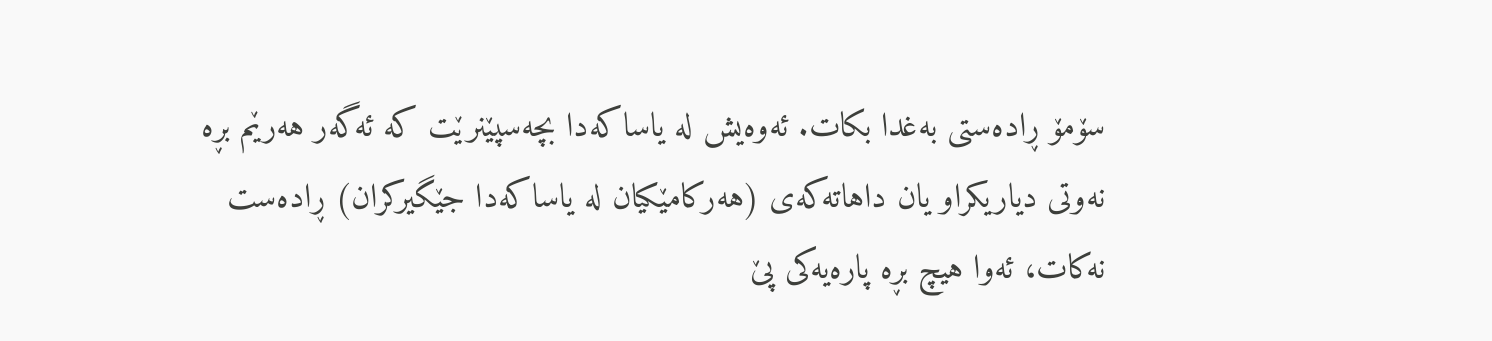سۆمۆ ڕاده‌ستی به‌غدا بكات. ئه‌وه‌یش له‌ یاساكه‌دا بچه‌سپێنرێت كه‌ ئه‌گه‌ر هه‌رێم بڕه‌ نه‌وتی دیاریكراو یان داهاته‌كه‌ی (هه‌ركامێكیان له‌ یاساكه‌دا جێگیركران) ڕاده‌ست نه‌كات، ئه‌وا هیچ بڕه ‌پاره‌یه‌كی پێ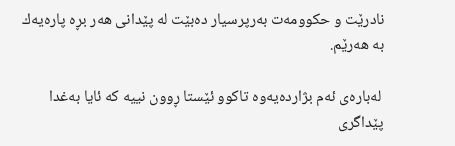نادرێت و حكوومه‌ت به‌رپرسیار ده‌بێت له‌ پێدانی هه‌ر بڕه‌ پاره‌یه‌ك به ‌هه‌رێم.

 له‌باره‌ی ئه‌م بژارده‌یه‌وه‌ تاكوو ئێستا ڕوون نییه‌ كه‌ ئایا به‌غدا پێداگری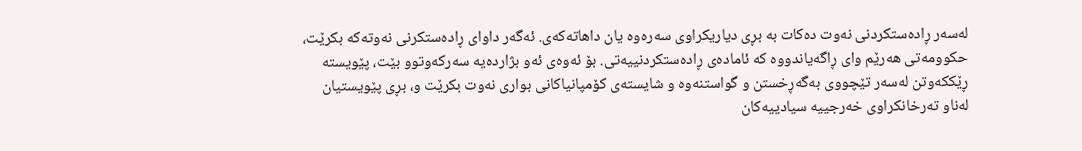له‌سه‌ر ڕاده‌ستكردنی نه‌وت ده‌كات به ‌بڕی دیاریكراوی سه‌ره‌وه‌ یان داهاته‌كه‌ی. ئه‌گه‌ر داوای ڕاده‌ستكرنی نه‌وته‌كه‌‌ بكرێت، حكوومه‌تی هه‌رێم وای ڕاگه‌یاندووه‌ كه‌ ئاماده‌ی ڕاده‌ستكردنییه‌تی. بۆ ئه‌وه‌ی ئه‌و بژارده‌یه‌ سه‌ركه‌وتوو بێت، پێویسته‌ ڕێككه‌وتن له‌سه‌ر تێچووی به‌گه‌ڕخستن و گواستنه‌وه‌ و شایسته‌ی كۆمپانیاكانی بواری نه‌وت بكرێت و، بڕی پێویستیان له‌ناو ته‌رخانكراوی خه‌رجییه‌ سیادییه‌كان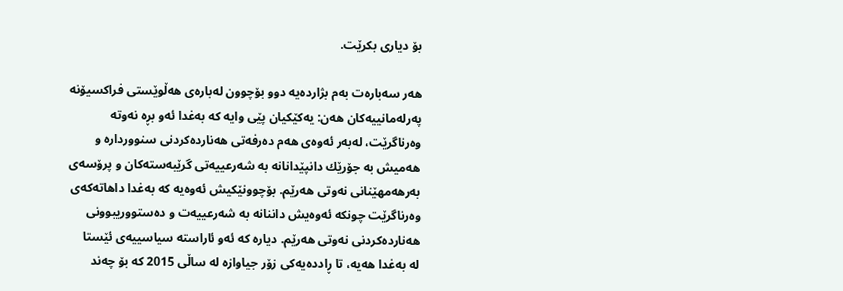بۆ دیاری بكرێت.

هه‌ر سه‌باره‌ت به‌م بژارده‌یه‌ دوو بۆچوون له‌باره‌ی هه‌ڵوێستی فراكسیۆنه‌ په‌رله‌مانییه‌كان هه‌ن: یه‌كێكیان پێی وایه‌ كه‌ به‌غدا ئه‌و بڕه‌ نه‌وته وه‌رناگرێت، له‌به‌ر ئه‌وه‌ی هه‌م ده‌رفه‌تی هه‌نارده‌كردنی سنوورداره‌ و هه‌میش به‌ جۆرێك دانپێدانانه‌ به ‌شه‌رعییه‌تی گرێبه‌سته‌كان و پرۆسه‌ی به‌رهه‌مهێنانی نه‌وتی هه‌رێم. بۆچوونێكیش ئه‌وه‌یه‌ كه‌ به‌غدا داهاته‌كه‌ی وه‌رناگرێت چونكه‌ ئه‌وه‌یش‌ داننانه‌ به ‌شه‌رعییه‌ت و ده‌ستووریبوونی هه‌نارده‌كردنی نه‌وتی هه‌رێم. دیاره‌ كه ئه‌و ئاراسته‌ سیاسییه‌ی ئێستا له ‌به‌غدا هه‌یه، ‌تا ڕادده‌یه‌كی زۆر جیاوازه‌ له ‌ساڵی 2015 كه‌ بۆ چه‌ند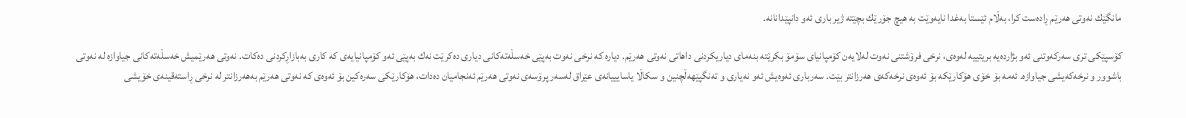مانگێك نه‌وتی هه‌رێم ڕاده‌ست كرا، به‌ڵام ئێستا به‌غدا نایه‌وێت به‌ هیچ جۆرێك بچێته‌ ژیر باری ئه‌و دانپێدانانه‌‌.

كۆسپێكی تری سه‌ركه‌وتنی ئه‌و بژارده‌یه‌ بریتییه‌ له‌وه‌ی، نرخی فرۆشتنی نه‌وت له‌لایه‌ن كۆمپانیای سۆمۆ بكرێته‌‌ بنه‌مای دیاریكردنی داهاتی نه‌وتی هه‌رێم. دیاره‌ كه‌‌ نرخی نه‌وت به‌پێی خه‌سڵه‌ته‌كانی دیاری ده‌كرێت نه‌ك به‌پێی ئه‌و كۆمپانیایه‌ی كه‌ كاری به‌بازاڕكردنی ده‌كات. نه‌وتی هه‌رێمیش خه‌سڵه‌ته‌كانی جیاوازه‌ له ‌نه‌وتی باشوور و نرخه‌كه‌یشی جیاوازه‌. ئه‌مه‌ بۆ خۆی هۆكارێكه‌ بۆ ئه‌وه‌ی ‌نرخه‌كه‌ی هه‌رزانتر بێت. سه‌رباری ئه‌وه‌یش ئه‌و نه‌یاری و ته‌نگپێهه‌ڵچنین و سكاڵا یاسایییانه‌ی عێراق له‌سه‌ر پرۆسه‌ی نه‌وتی هه‌رێم ئه‌نجامیان ده‌دات، هۆكارێكی سه‌ره‌كین بۆ ئه‌وه‌ی كه‌ نه‌وتی هه‌رێم به‌هه‌رزانتر له‌ نرخی ڕاسته‌قینه‌ی خۆیشی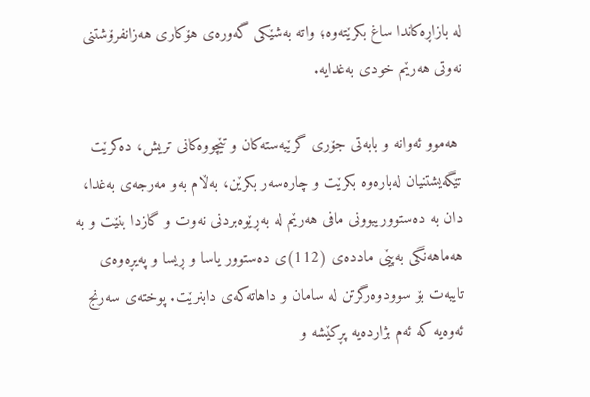له ‌بازاڕه‌كاندا ساغ بكرێته‌وه‌؛ واته‌ به‌شێكی گه‌وره‌ی هۆكاری هه‌زانفرۆشتنی نه‌وتی هه‌رێم خودی به‌غدایه‌.

 هه‌موو ئه‌وانه‌ و بابه‌تی جۆری گرێبه‌سته‌كان و تێچووه‌كانی تریش، ده‌كرێت تێگه‌یشتنیان له‌باره‌وه‌ بكرێت و چاره‌سه‌ر بكرێن، به‌ڵام به‌و مه‌رجه‌ی به‌غدا، دان به‌ ده‌ستووریبوونی مافی هه‌رێم له ‌به‌ڕێوه‌بردنی نه‌وت و گازدا بنێت و به‌ هه‌ماهه‌نگی به‌پێی مادده‌ی (112)ی ده‌ستوور یاسا و ڕیسا و په‌یڕه‌وه‌ی تایبه‌ت بۆ سوودوه‌رگرتن له‌ سامان و داهاته‌كه‌ی دابنرێت. پوخته‌ی سه‌رنج ئه‌وه‌یه‌ كه‌ ئه‌م بژارده‌یه‌ پڕكێشه ‌و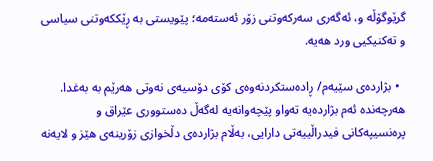گرێوگۆڵه ‌و، ئه‌گه‌ری سه‌ركه‌وتنی زۆر ئه‌سته‌مه‌؛ پێویستی به ‌ڕێككه‌وتنی سیاسی و ته‌كنیكیی ورد هه‌یه‌.

  • بژارده‌ی سێیه‌م/ ڕاده‌ستكردنه‌وه‌ی كۆی دۆسیه‌ی نه‌وتی هه‌رێم به‌ به‌غدا. هه‌رچه‌نده‌ ئه‌م بژارده‌یه‌ ته‌واو پێچه‌وانه‌یه‌ له‌گه‌ڵ ده‌ستووری عێراق و پره‌نسیپه‌كانی فیدراڵییه‌تی دارایی، به‌ڵام بژارده‌ی دڵخوازی زۆرینه‌ی هێز و لایه‌نه‌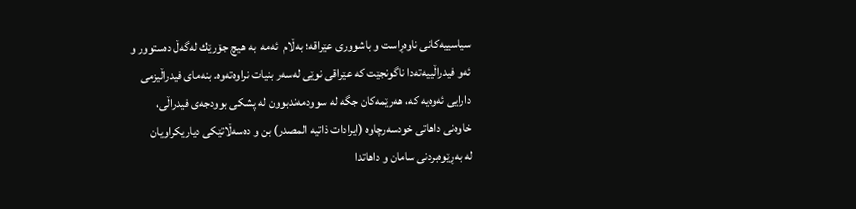سیاسییه‌كانی ناوه‌ڕاست و باشووری عێراقه‌؛ به‌ڵام  ئه‌مه‌  به ‌هیچ جۆرێك له‌گه‌ڵ ده‌ستوور و ئه‌و فیدراڵییه‌ته‌دا ناگونجێت كه‌ عێراقی نوێی له‌سه‌ر بنیات نراوه‌ته‌وه‌. بنه‌مای فیدراڵیزمی دارایی ئه‌وه‌یه‌ كه‌، هه‌رێمه‌كان جگه‌ له سوودمه‌ندبوون له‌ پشكی بوودجه‌ی فیدراڵی، خاوه‌نی داهاتی خودسه‌رچاوه ‌(ایرادات ذاتیه‌ المصدر) بن و ده‌سه‌ڵاتێكی دیاریكراویان له ‌به‌ڕێوه‌بردنی سامان و داهاتدا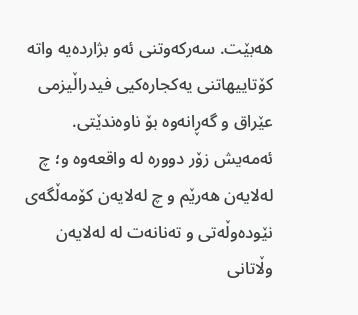هه‌بێت. سه‌ركه‌وتنی ئه‌و بژارده‌یه‌ واته‌ كۆتاییهاتنی یه‌كجاره‌كیی فیدراڵیزمی عێراق و گه‌ڕانه‌وه‌ بۆ ناوه‌ندێتی. ئه‌مه‌یش زۆر دووره‌ له‌ واقعه‌وه‌ و؛ چ له‌لایه‌ن هه‌رێم و چ له‌لایه‌ن كۆمه‌ڵگه‌ی نێوده‌وڵه‌تی و ته‌نانه‌ت له‌ له‌لایه‌ن وڵاتانی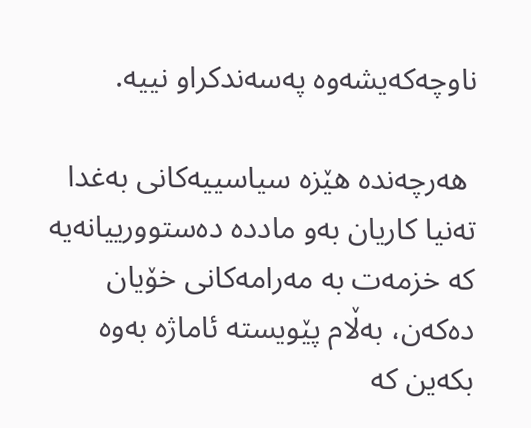ناوچه‌كه‌یشه‌وه‌ په‌سه‌ندكراو نییه‌.

 هه‌رچه‌نده‌ هێزه‌ سیاسییه‌كانی به‌غدا ته‌نیا كاریان به‌و مادده‌ ده‌ستوورییانه‌یه‌ كه‌ خزمه‌ت به‌ مه‌رامه‌كانی خۆیان ده‌كه‌ن، به‌ڵام پێویسته‌ ئاماژه‌ به‌وه‌ بكه‌ین كه‌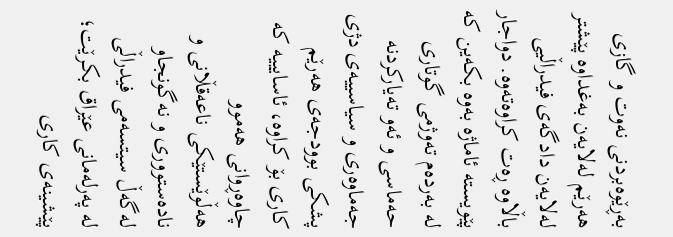به‌ڕێوه‌بردنی نه‌وت و گازی هه‌رێم له‌لایه‌ن به‌غداوه‌ پێشتر له‌لایه‌ن دادگه‌ی فیدراڵیی باڵاوه‌ ڕه‌ت كراوه‌ته‌وه‌. دواجار پێویسته‌ ئاماژه‌ به‌وه‌ بكه‌ین كه‌ له ‌به‌رده‌م ته‌وژمی گوتاری حه‌ماسی و ئه‌و ته‌یاركردنه‌ جه‌ماوه‌ری و سیاسییه‌ی دژی پشكی بوودجه‌ی هه‌رێم كاری بۆ كراوه‌، ئاسایییه‌ كه‌ چاوه‌ڕوانی هه‌موو هه‌ڵوێستێكی ناعه‌قڵانی و ناده‌ستووری و نه‌گونجاو له‌گه‌ڵ سیتسه‌می فیدراڵی له ‌په‌رله‌مانی عێراق بكرێت؛ پێشینه‌ی كاری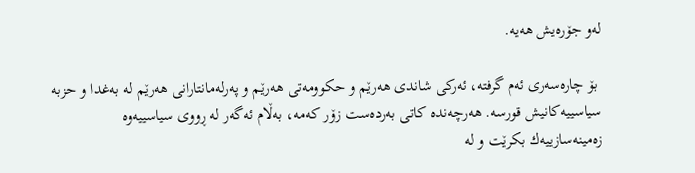له‌و جۆره‌یش هه‌یه‌.

 بۆ چاره‌سه‌ری ئه‌م گرفته‌، ئه‌ركی شاندی هه‌رێم و حكوومه‌تی هه‌رێم و په‌رله‌مانتارانی هه‌رێم له ‌به‌غدا و حزبه‌ سیاسییه‌كانیش قورسه‌. هه‌رچه‌نده‌ كاتی به‌رده‌ست زۆر كه‌مه‌، به‌ڵام ئه‌گه‌ر له‌‌ ڕووی سیاسییه‌وه‌ زه‌مینه‌سازییه‌ك بكرێت و له‌‌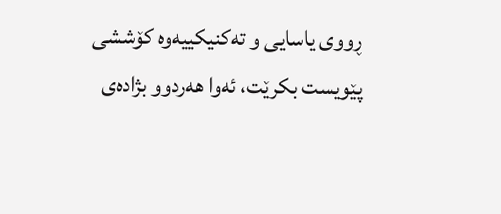ڕووی یاسایی و ته‌كنیكییه‌وه‌ كۆششی پێویست بكرێت، ئه‌وا هه‌ردوو بژاده‌ی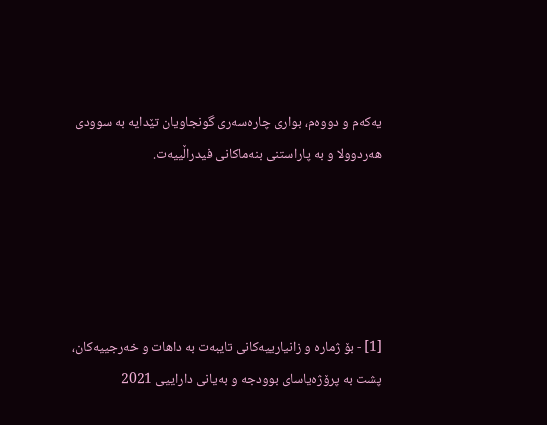یه‌كه‌م و دووه‌م، بواری چاره‌سه‌ری گونجاویان تێدایه‌ به ‌سوودی هه‌ردوولا و به ‌پاراستنی بنه‌ماكانی فیدراڵییه‌ت.





[1] - بۆ ژماره‌ و زانیارییه‌كانی تایبه‌ت به‌ داهات و خه‌رجییه‌كان، پشت به ‌پرۆژه‌یاسای بوودجه‌ و به‌یانی داراییی 2021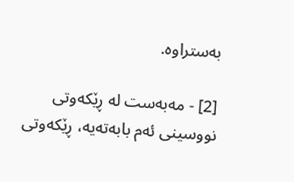به‌ستراوه‌.

[2] - مه‌به‌ست له‌ ڕێكه‌وتی نووسینی ئه‌م بابه‌ته‌یه‌، ڕێكه‌وتی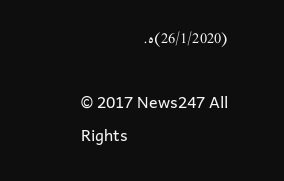(26/1/2020)ه‌.

© 2017 News247 All Rights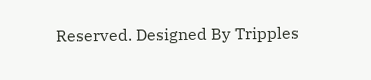Reserved. Designed By Tripples